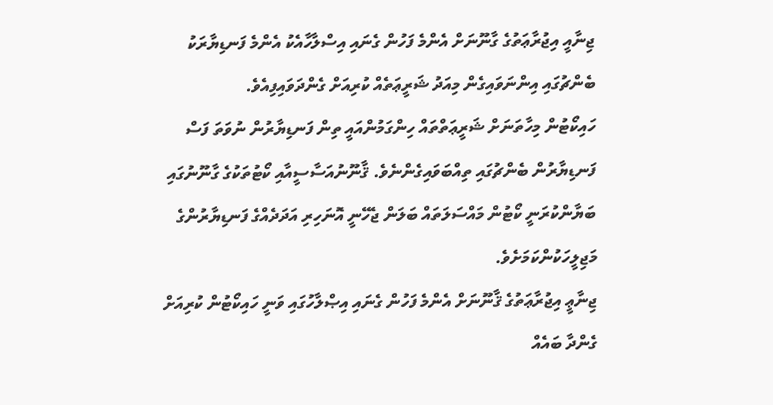ޖިނާއީ އިޖުރާޢަތުގެ ގާނޫނަށް އެންމެ ފަހުން ގެނައި އިސްލާހާއެކު އެންމެ ފަނޑިޔާރަކު ބެންޗުގައި އިންނަވައިގެން މިއަދު ޝަރީޢަތެއް ކުރިއަށް ގެންދަވައިފިއެވެ.
ހައިކޯޓުން މިހާތަނަށް ޝަރީޢަތްތައް ހިންގަމުންއައީ ތިން ފަނޑިޔާރުން ނުވަތަ ފަސް ފަނޑިޔާރުން ބެންޗުގައި ތިއްބަވައިގެންނެވެ. ޤާނޫނުއަސާސީއާއި ކޯޓުތަކުގެ ގާނޫނުގައި ބަޔާންކުރަނީ ކޯޓުން މައްސަލަތައް ބަލަން ޖެހޭނީ އޮނަހިރި އަދަދެއްގެ ފަނޑިޔާރުންގެ މަޖިލީހަކުންކަމަށެވެ.
ޖިނާޢީ އިޖުރާޢަތުގެ ޤާނޫނަށް އެންމެ ފަހުން ގެނައި އިޞްލާހުގައި ވަނީ ހައިކޯޓުން ކުރިއަށް ގެންދާ ބައެއް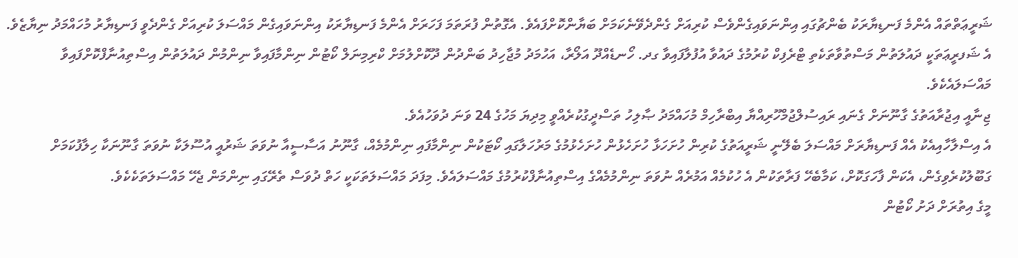ޝަރީޢަތްތައް އެންމެ ފަނޑިޔާރަކު ބެންޗުގައި އިންނަވައިގެންވެސް ކުރިއަށް ގެންދެވޭނެކަމަށް ބަޔާންކޮށްފައެވެ. އެގޮތުން ފުރަތަމަ ފަހަރަށް އެންމެ ފަނޑިޔާރަކު އިންނަވައިގެން މައްސަލަ ކުރިއަށް ގެންދެވީ ފަނޑިޔާރު މުހައްމަދު ނިޔާޒެވެ.
އެ ޝަފރީޢަތަކީ ދައުލަތުން މަސްތުވާތަކެތި ޓްރެފިކް ކުރުމުގެ ދައުވާ އުފުލާފައިވާ ގދ. ހޯނޑެއްދޫ އަލޯރާ، އަހުމަދު މުޖާހިދު ބަންދުން ދޫކޮށްލުމަށް ކްރިމިނަލް ކޯޓުން ނިންމާފައިވާ ނިންމުން ދައުލަތުން އިސްތިއުނާފްކޮށްފައިވާ މައްސަލައެކެވެ.
ޖިނާއީ އިޖުރާއަތުގެ ގާނޫނަށް ގެނައި ރައިސުލްޖުމްހޫރިއްޔާ އިބްރާހިމް މުހައްމަދު ޞާލިހު ތަސްދީގުކުރެއްވީ މިދިޔަ މަހުގެ 24 ވަނަ ދުވަހުއެވެ.
އެ އިސްލާހާއިއެކު އެއް ފަނޑިޔާރަށް މައްސަލަ ބެލޭނީ ޝަރީއަތުގެ ކުރިން ހުށަހަޅާ ހުށަހެޅުން ހުށަހެޅުމުގެ މަރުހަލާގައި ކޯޓަކުން ނިންމާފައި ނިންމުމެއް، ގާނޫނު އަސާސީއާ ނުވަތަ ޝަރުއީ އުސޫލަކާ ނުވަތަ ގާނޫނަކާ ހިލާފުކަމަށް ގަބޫލުކުރެވިގެން، އެކަން ފާހަގަކޮށް، ކަމާބެހޭ ފަރާތަކުން އެ ހުކުމެއް އަމުރެއް ނުވަތަ ނިންމުމެއްގެ އިސްތިއުނާފްކުރުމުގެ މައްސަލައެވެ. މިފަދަ މައްސަލަތަކަކީ ހަތް ދުވަސް ތެރޭގައި ނިންމަން ޖެހޭ މައްސަލަތަކެކެވެ.
މީގެ އިތުރަށް ދަށު ކޯޓުން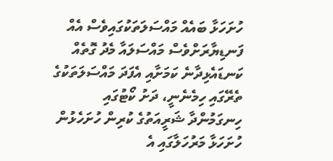ހުށަހަޅާ ބައެއް މައްސަލަތަކުގައިވެސް އެއް ފަނޑިޔާރަށްވެސް މައްސަލައާ މެދު ގޮތެއް ކަނޑައެޅިދާނެ ކަމަށާއި އެފަދަ މައްސަލަތަކުގެ ތެރޭގައި ހިމެނެނީ، ދަށު ކޯޓުގައި ހިނގަމުންދާ ޝަރީއަތުގެ ކުރިން ހުށަހެޅުން ހުށަހަޅާ މަރުހަލާގައި އެ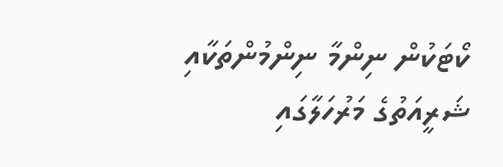ކޯޓަކުން ނިންމާ ނިންމުންތަކާއި ޝަރީއަތުގެ މަރުހަލާގައި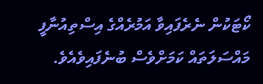ކޯޓަކުން ނެރެފައިވާ އަމުރެއްގެ އިސްތިއުނާފީ މައްސަލަތައް ކަމަށްވެސް ބުނެފައިވެއެވެ.